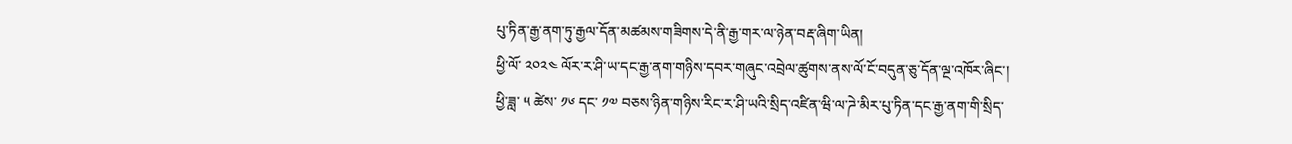པུ་ཏིན་རྒྱ་ནག་ཏུ་རྒྱལ་དོན་མཚམས་གཟིགས་དེ་ནི་རྒྱ་གར་ལ་ཉེན་བརྡ་ཞིག་ཡིན།
ཕྱི་ལོ་ ༢༠༢༤ ལོར་ར་ཤི་ཡ་དང་རྒྱ་ནག་གཉིས་དབར་གཞུང་འབྲེལ་ཚུགས་ནས་ལོ་ངོ་བདུན་ཅུ་དོན་ལྔ་འཁོར་ཞིང་། ཕྱི་ཟླ་ ༥ ཚེས་ ༡༦ དང་ ༡༧ བཅས་ཉིན་གཉིས་རིང་ར་ཤི་ཡའི་སྲིད་འཛིན་ཝི་ལ་ཌེ་མིར་པུ་ཏིན་དང་རྒྱ་ནག་གི་སྲིད་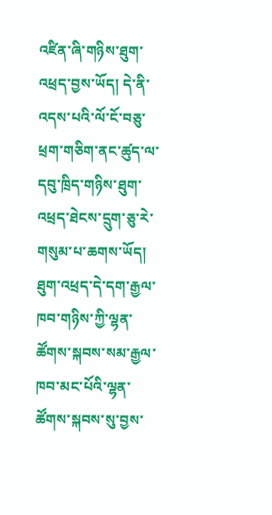འཛིན་ཞི་གཉིས་ཐུག་འཕྲད་བྱས་ཡོད། དེ་ནི་འདས་པའི་ལོ་ངོ་བཅུ་ཕྲག་གཅིག་ནང་ཚུད་ལ་དབུ་ཁྲིད་གཉིས་ཐུག་འཕྲད་ཐེངས་དྲུག་ཅུ་རེ་གསུམ་པ་ཆགས་ཡོད། ཐུག་འཕྲད་དེ་དག་རྒྱལ་ཁབ་གཉིས་ཀྱི་ལྷན་ཚོགས་སྐབས་སམ་རྒྱལ་ཁབ་མང་པོའི་ལྷན་ཚོགས་སྐབས་སུ་བྱས་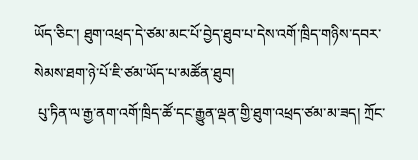ཡོད་ཅིང་། ཐུག་འཕྲད་དེ་ཙམ་མང་པོ་བྱེད་ཐུབ་པ་དེས་འགོ་ཁྲིད་གཉིས་དབར་སེམས་ཐག་ཉེ་པོ་ཇི་ཙམ་ཡོད་པ་མཚོན་ཐུབ།
 པུ་ཏིན་ལ་རྒྱ་ནག་འགོ་ཁྲིད་ཚོ་དང་རྒྱུན་ལྡན་གྱི་ཐུག་འཕྲད་ཙམ་མ་ཟད། ཀྲོང་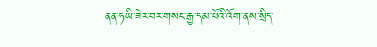ནན་ཧཡི་ཟེར་བར་གསང་རྒྱ་དམ་པོའི་འོག་ནས་སྲིད་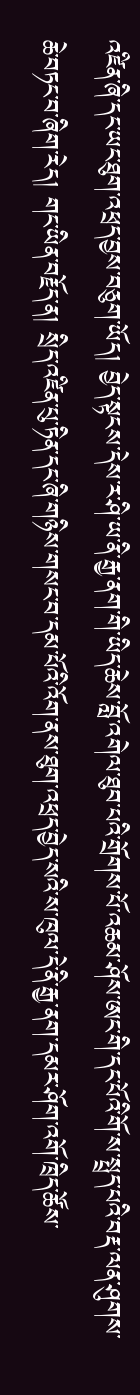འཛིན་ཞི་དང་ཡང་ཐུག་འཕྲད་བྱས་བཅུག་ཡོད། བྱེད་སྟངས་དེས་ར་ཤི་ཡ་ནི་རྒྱ་ནག་གི་ཡིད་ཆེས་བློ་འགེལ་ཐུབ་པའི་གྲོགས་པོ་འཆམ་ཤོས་ཨང་གི་དང་པོའི་གོ་ས་སྤྲད་པའི་བརྡ་ལན་ཤུགས་ཆེ་བཏང་བ་ཞིག་རེད། གང་ཡིན་བརྗོད་ན། སྲིད་འཛིན་པུ་ཏིན་དང་ཞི་གཉིས་གསང་བ་དམ་པོའི་འོག་ནས་ཐུག་འཕྲད་བྱེད་སའི་ས་ཁུལ་དེ་ནི་རྒྱ་ནག་དམར་ཤོག་འགོ་ཁྲིད་ཚོས་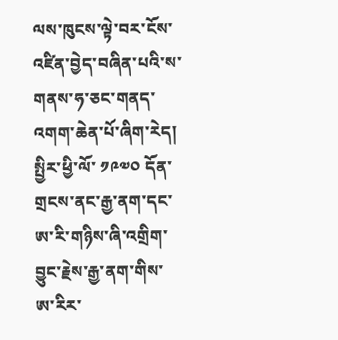ལས་ཁུངས་ལྟེ་བར་ངོས་འཛིན་བྱེད་བཞིན་པའི་ས་གནས་ཧ་ཅང་གནད་འགག་ཆེན་པོ་ཞིག་རེད། སྤྱིར་ཕྱི་ལོ་ ༡༩༧༠ དོན་གྲངས་ནང་རྒྱ་ནག་དང་ཨ་རི་གཉིས་ཞི་འགྲིག་བྱུང་རྗེས་རྒྱ་ནག་གིས་ཨ་རིར་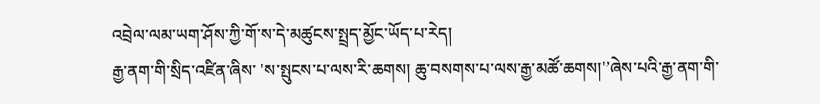འབྲེལ་ལམ་ཡག་ཤོས་ཀྱི་གོ་ས་དེ་མཚུངས་སྤྲད་མྱོང་ཡོད་པ་རེད།
རྒྱ་ནག་གི་སྲིད་འཛིན་ཞིས་ 'ས་སྤུངས་པ་ལས་རི་ཆགས། ཆུ་བསགས་པ་ལས་རྒྱ་མཚོ་ཆགས།'’ཞེས་པའི་རྒྱ་ནག་གི་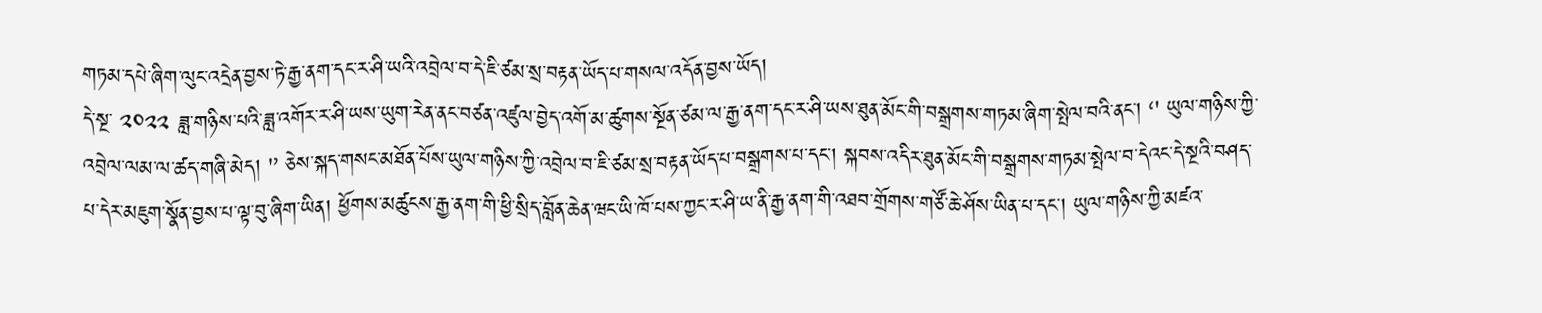གཏམ་དཔེ་ཞིག་ལུང་འདྲེན་བྱས་ཏེ་རྒྱ་ནག་དང་ར་ཤི་ཡའི་འབྲེལ་བ་དེ་ཇི་ཙམ་སྲ་བརྟན་ཡོད་པ་གསལ་འདོན་བྱས་ཡོད།
དེ་སྔ་ ༢༠༢༢ ཟླ་གཉིས་པའི་ཟླ་འགོར་ར་ཤི་ཡས་ཡུག་རེན་ནང་བཙན་འཛུལ་བྱེད་འགོ་མ་ཚུགས་སྔོན་ཙམ་ལ་རྒྱ་ནག་དང་ར་ཤི་ཡས་ཐུན་མོང་གི་བསྒྲགས་གཏམ་ཞིག་སྤེལ་བའི་ནང་། ‘' ཡུལ་གཉིས་ཀྱི་འབྲེལ་ལམ་ལ་ཚད་གཞི་མེད། '’ ཅེས་སྐད་གསང་མཐོན་པོས་ཡུལ་གཉིས་ཀྱི་འབྲེལ་བ་ཇི་ཙམ་སྲ་བརྟན་ཡོད་པ་བསྒྲགས་པ་དང་། སྐབས་འདིར་ཐུན་མོང་གི་བསྒྲགས་གཏམ་སྤེལ་བ་དེའང་དེ་སྔའི་བཤད་པ་དེར་མཇུག་སྣོན་བྱས་པ་ལྟ་བུ་ཞིག་ཡིན། ཕྱོགས་མཚུངས་རྒྱ་ནག་གི་ཕྱི་སྲིད་བློན་ཆེན་ཝང་ཡི་ཁོ་པས་ཀྱང་ར་ཤི་ཡ་ནི་རྒྱ་ནག་གི་འཐབ་གྲོགས་གཙོ་ཆེ་ཤོས་ཡིན་པ་དང་། ཡུལ་གཉིས་ཀྱི་མཛའ་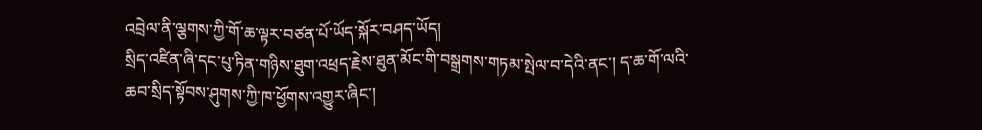འབྲེལ་ནི་ལྕགས་ཀྱི་གོ་ཆ་ལྟར་བཙན་པོ་ཡོད་སྐོར་བཤད་ཡོད།
སྲིད་འཛིན་ཞི་དང་པུ་ཏིན་གཉིས་ཐུག་འཕྲད་རྗེས་ཐུན་མོང་གི་བསྒྲགས་གཏམ་སྤེལ་བ་དེའི་ནང་། ད་ཆ་གོ་ལའི་ཆབ་སྲིད་སྟོབས་ཤུགས་ཀྱི་ཁ་ཕྱོགས་འགྱུར་ཞིང་།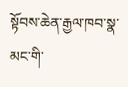སྟོབས་ཆེན་རྒྱལ་ཁབ་སྣ་མང་གི་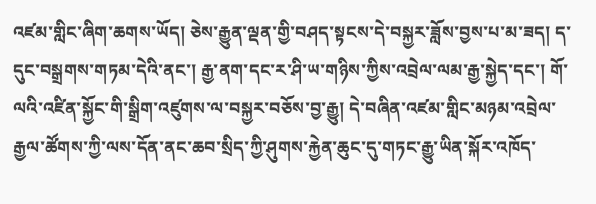འཛམ་གླིང་ཞིག་ཆགས་ཡོད། ཅེས་རྒྱུན་ལྡན་གྱི་བཤད་སྟངས་དེ་བསྐྱར་ཟློས་བྱས་པ་མ་ཟད། ད་དུང་བསྒྲགས་གཏམ་དེའི་ནང་། རྒྱ་ནག་དང་ར་ཤི་ཡ་གཉིས་ཀྱིས་འབྲེལ་ལམ་རྒྱ་སྐྱེད་དང་། གོ་ལའི་འཛིན་སྐྱོང་གི་སྒྲིག་འཛུགས་ལ་བསྐྱར་བཅོས་བྱ་རྒྱུ། དེ་བཞིན་འཛམ་གླིང་མཉམ་འབྲེལ་རྒྱལ་ཚོགས་ཀྱི་ལས་དོན་ནང་ཆབ་སྲིད་ཀྱི་ཤུགས་རྐྱེན་ཆུང་དུ་གཏང་རྒྱུ་ཡིན་སྐོར་འཁོད་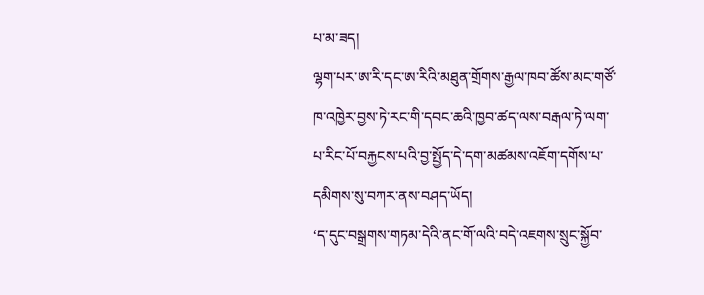པ་མ་ཟད།
ལྷག་པར་ཨ་རི་དང་ཨ་རིའི་མཐུན་གྲོགས་རྒྱལ་ཁབ་ཚོས་མང་གཙོ་ཁ་འཁྱེར་བྱས་ཏེ་རང་གི་དབང་ཆའི་ཁྱབ་ཚད་ལས་བརྒལ་ཏེ་ལག་པ་རིང་པོ་བརྐྱངས་པའི་བྱ་སྤྱོད་དེ་དག་མཚམས་འཇོག་དགོས་པ་དམིགས་སུ་བཀར་ནས་བཤད་ཡོད།
‘ད་དུང་བསྒྲགས་གཏམ་དེའི་ནང་གོ་ལའི་བདེ་འཇགས་སྲུང་སྐྱོབ་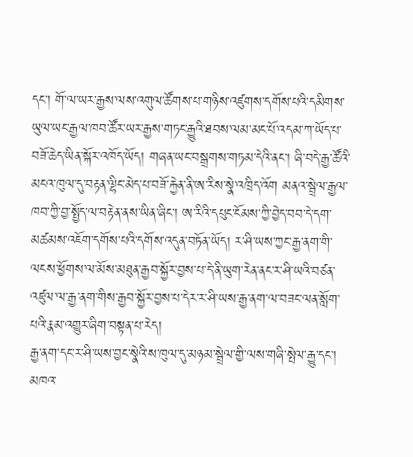དང་། གོ་ལ་ཡར་རྒྱས་ལས་འགུལ་ཚོགས་པ་གཉིས་འཛུགས་དགོས་པའི་དམིགས་ཡུལ་ཡང་རྒྱལ་ཁབ་ཚོར་ཡར་རྒྱས་གཏང་རྒྱུའི་ཐབས་ལམ་མང་པོ་འདམ་ཀ་ཡོད་པ་བཟོ་ཆེད་ཡིན་སྐོར་འཁོད་ཡོད། གཞན་ཡང་བསྒྲགས་གཏམ་དེའི་ནང་། ཞི་བདེ་རྒྱ་ཚོའི་མངའ་ཁུལ་དུ་བརྟན་ལྷིང་མེད་པ་བཟོ་རྐྱེན་ནི་ཨ་རིས་སྣེ་འཁྲིད་འོག མནའ་སྦྲེལ་རྒྱལ་ཁབ་ཀྱི་བྱ་སྤྱོད་ལ་བརྟེན་ནས་ཡིན་ཞིང་། ཨ་རིའི་དཔུང་ངོམས་ཀྱི་བྱེད་བབ་དེ་དག་མཚམས་འཇོག་དགོས་པའི་དགོས་འདུན་བཏོན་ཡོད། ར་ཤི་ཡས་ཀྱང་རྒྱ་ནག་གི་ལངས་ཕྱོགས་ལ་མོས་མཐུན་རྒྱབ་སྐྱོར་བྱས་པ་དེ་ནི་ཡུག་རེན་ནང་ར་ཤི་ཡའི་བཙན་འཛུལ་ལ་རྒྱ་ནག་གིས་རྒྱབ་སྐྱོར་བྱས་པ་དེར་ར་ཤི་ཡས་རྒྱ་ནག་ལ་བཟང་ལན་སློག་པའི་རྣམ་འགྱུར་ཞིག་བསྟན་པ་རེད།
རྒྱ་ནག་དང་ར་ཤི་ཡས་བྱང་སྣེའི་ས་ཁུལ་དུ་མཉམ་སྦྲེལ་གྱི་ལས་གཞི་སྤེལ་རྒྱུ་དང་། མཁའ་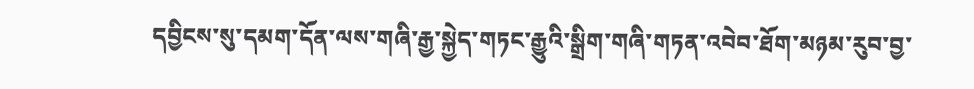དབྱིངས་སུ་དམག་དོན་ལས་གཞི་རྒྱ་སྐྱེད་གཏང་རྒྱུའི་སྒྲིག་གཞི་གཏན་འབེབ་ཐོག་མཉམ་རུབ་བྱ་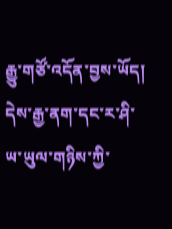རྒྱུ་གཙོ་འདོན་བྱས་ཡོད། དེས་རྒྱ་ནག་དང་ར་ཤི་ཡ་ཡུལ་གཉིས་ཀྱི་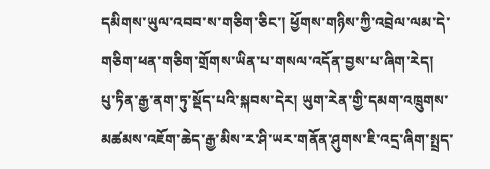དམིགས་ཡུལ་འབབ་ས་གཅིག་ཅིང་། ཕྱོགས་གཉིས་ཀྱི་འབྲེལ་ལམ་དེ་གཅིག་ཕན་གཅིག་གྲོགས་ཡིན་པ་གསལ་འདོན་བྱས་པ་ཞིག་རེད།
པུ་ཏིན་རྒྱ་ནག་ཏུ་སྡོད་པའི་སྐབས་དེར། ཡུག་རེན་གྱི་དམག་འཁྲུགས་མཚམས་འཇོག་ཆེད་རྒྱ་མིས་ར་ཤི་ཡར་གནོན་ཤུགས་ཇི་འདྲ་ཞིག་སྤྲད་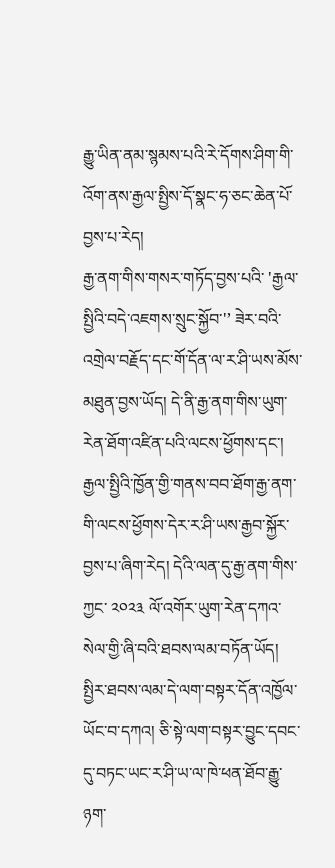རྒྱུ་ཡིན་ནམ་སྙམས་པའི་རེ་དོགས་ཤིག་གི་འོག་ནས་རྒྱལ་སྤྱིས་དོ་སྣང་ཧ་ཅང་ཆེན་པོ་བྱས་པ་རེད།
རྒྱ་ནག་གིས་གསར་གཏོད་བྱས་པའི་ 'རྒྱལ་སྤྱིའི་བདེ་འཇགས་སྲུང་སྐྱོབ་'’ ཟེར་བའི་འགྲེལ་བརྗོད་དང་གོ་དོན་ལ་ར་ཤི་ཡས་མོས་མཐུན་བྱས་ཡོད། དེ་ནི་རྒྱ་ནག་གིས་ཡུག་རེན་ཐོག་འཛིན་པའི་ལངས་ཕྱོགས་དང་། རྒྱལ་སྤྱིའི་ཁྱོན་གྱི་གནས་བབ་ཐོག་རྒྱ་ནག་གི་ལངས་ཕྱོགས་དེར་ར་ཤི་ཡས་རྒྱབ་སྐྱོར་བྱས་པ་ཞིག་རེད། དེའི་ལན་དུ་རྒྱ་ནག་གིས་ཀྱང་ ༢༠༢༣ ལོ་འགོར་ཡུག་རེན་དཀའ་སེལ་གྱི་ཞི་བའི་ཐབས་ལམ་བཏོན་ཡོད། སྤྱིར་ཐབས་ལམ་དེ་ལག་བསྟར་དོན་འཁྱོལ་ཡོང་བ་དཀའ། ཅི་སྟེ་ལག་བསྟར་བྱུང་དབང་དུ་བཏང་ཡང་ར་ཤི་ཡ་ལ་ཁེ་ཕན་ཐོབ་རྒྱུ་ཉག་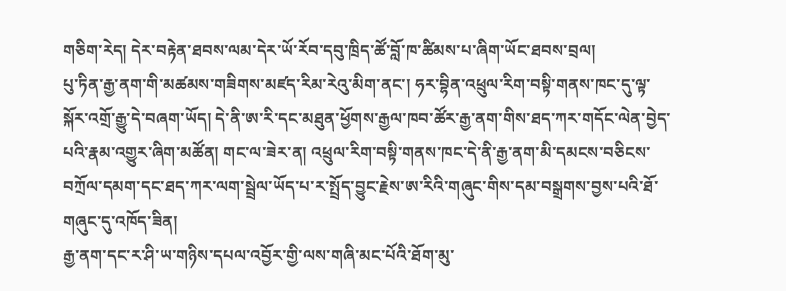གཅིག་རེད། དེར་བརྟེན་ཐབས་ལམ་དེར་ཡོ་རོབ་དབུ་ཁྲིད་ཚོ་བློ་ཁ་ཚིམས་པ་ཞིག་ཡོང་ཐབས་བྲལ།
པུ་ཏིན་རྒྱ་ནག་གི་མཚམས་གཟིགས་མཛད་རིམ་རེའུ་མིག་ནང་། ཧར་བྷིན་འཕྲུལ་རིག་བསྟི་གནས་ཁང་དུ་ལྟ་སྐོར་འགྲོ་རྒྱུ་དེ་བཞག་ཡོད། དེ་ནི་ཨ་རི་དང་མཐུན་ཕྱོགས་རྒྱལ་ཁབ་ཚོར་རྒྱ་ནག་གིས་ཐད་ཀར་གདོང་ལེན་བྱེད་པའི་རྣམ་འགྱུར་ཞིག་མཚོན། གང་ལ་ཟེར་ན། འཕྲུལ་རིག་བསྟི་གནས་ཁང་དེ་ནི་རྒྱ་ནག་མི་དམངས་བཅིངས་བཀྲོལ་དམག་དང་ཐད་ཀར་ལག་སྦྲེལ་ཡོད་པ་ར་སྤྲོད་བྱུང་རྗེས་ཨ་རིའི་གཞུང་གིས་དམ་བསྒྲགས་བྱས་པའི་ཐོ་གཞུང་དུ་འཁོད་ཟིན།
རྒྱ་ནག་དང་ར་ཤི་ཡ་གཉིས་དཔལ་འབྱོར་གྱི་ལས་གཞི་མང་པོའི་ཐོག་མུ་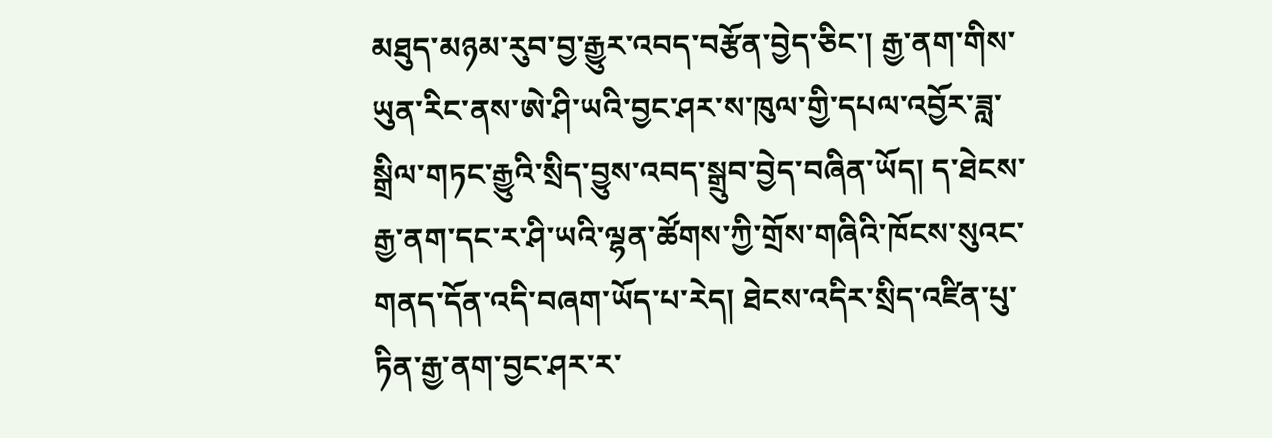མཐུད་མཉམ་རུབ་བྱ་རྒྱུར་འབད་བརྩོན་བྱེད་ཅིང་། རྒྱ་ནག་གིས་ཡུན་རིང་ནས་ཨེ་ཤི་ཡའི་བྱང་ཤར་ས་ཁུལ་གྱི་དཔལ་འབྱོར་ཟླ་སྒྲིལ་གཏང་རྒྱུའི་སྲིད་བྱུས་འབད་སྒྲུབ་བྱེད་བཞིན་ཡོད། ད་ཐེངས་རྒྱ་ནག་དང་ར་ཤི་ཡའི་ལྷན་ཚོགས་ཀྱི་གྲོས་གཞིའི་ཁོངས་སུའང་གནད་དོན་འདི་བཞག་ཡོད་པ་རེད། ཐེངས་འདིར་སྲིད་འཛིན་པུ་ཏིན་རྒྱ་ནག་བྱང་ཤར་ར་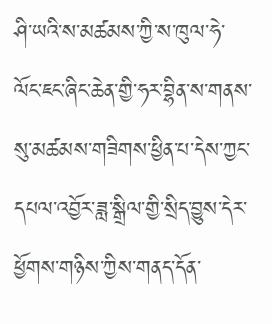ཤི་ཡའི་ས་མཚམས་ཀྱི་ས་ཁུལ་ཧེ་ལོང་ཇང་ཞིང་ཆེན་གྱི་ཧར་བྷིན་ས་གནས་སུ་མཚམས་གཟིགས་ཕྱིན་པ་དེས་ཀྱང་དཔལ་འབྱོར་ཟླ་སྒྲིལ་གྱི་སྲིད་བྱུས་དེར་ཕྱོགས་གཉིས་ཀྱིས་གནད་དོན་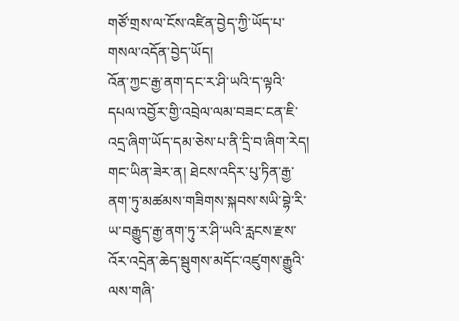གཙོ་གྲས་ལ་ངོས་འཛིན་བྱེད་ཀྱི་ཡོད་པ་གསལ་འདོན་བྱེད་ཡོད།
འོན་ཀྱང་རྒྱ་ནག་དང་ར་ཤི་ཡའི་ད་ལྟའི་དཔལ་འབྱོར་གྱི་འབྲེལ་ལམ་བཟང་ངན་ཇི་འདྲ་ཞིག་ཡོད་དམ་ཅེས་པ་ནི་དྲི་བ་ཞིག་རེད། གང་ཡིན་ཟེར་ན། ཐེངས་འདིར་པུ་ཏིན་རྒྱ་ནག་ཏུ་མཚམས་གཟིགས་སྐབས་སཡི་བྷེ་རི་ཡ་བརྒྱུད་རྒྱ་ནག་ཏུ་ར་ཤི་ཡའི་རླངས་རྫས་འོར་འདྲེན་ཆེད་སྦུགས་མདོང་འཛུགས་རྒྱུའི་ལས་གཞི་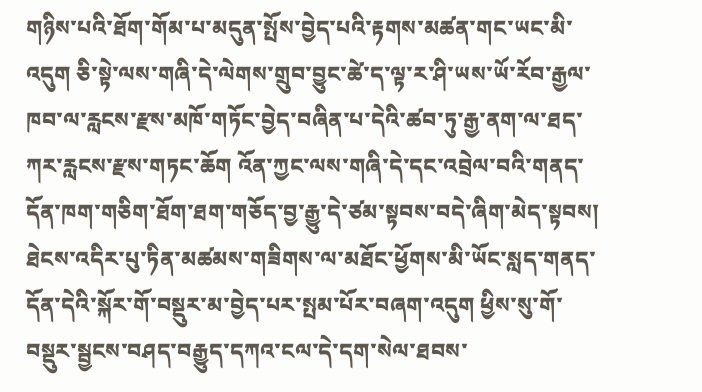གཉིས་པའི་ཐོག་གོམ་པ་མདུན་སྤོས་བྱེད་པའི་རྟགས་མཚན་གང་ཡང་མི་འདུག ཅི་སྟེ་ལས་གཞི་དེ་ལེགས་གྲུབ་བྱུང་ཚེ་ད་ལྟ་ར་ཤི་ཡས་ཡོ་རོབ་རྒྱལ་ཁབ་ལ་རླངས་རྫས་མཁོ་གཏོང་བྱེད་བཞིན་པ་དེའི་ཚབ་ཏུ་རྒྱ་ནག་ལ་ཐད་ཀར་རླངས་རྫས་གཏང་ཆོག འོན་ཀྱང་ལས་གཞི་དེ་དང་འབྲེལ་བའི་གནད་དོན་ཁག་གཅིག་ཐོག་ཐག་གཅོད་བྱ་རྒྱུ་དེ་ཙམ་སྟབས་བདེ་ཞིག་མེད་སྟབས། ཐེངས་འདིར་པུ་ཏིན་མཚམས་གཟིགས་ལ་མཐོང་ཕྱོགས་མི་ཡོང་སླད་གནད་དོན་དེའི་སྐོར་གོ་བསྡུར་མ་བྱེད་པར་སྤམ་པོར་བཞག་འདུག ཕྱིས་སུ་གོ་བསྡུར་སྦྱངས་བཤད་བརྒྱུད་དཀའ་ངལ་དེ་དག་སེལ་ཐབས་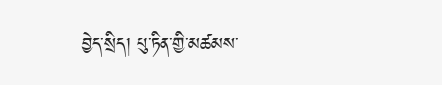བྱེད་སྲིད། པུ་ཏིན་གྱི་མཚམས་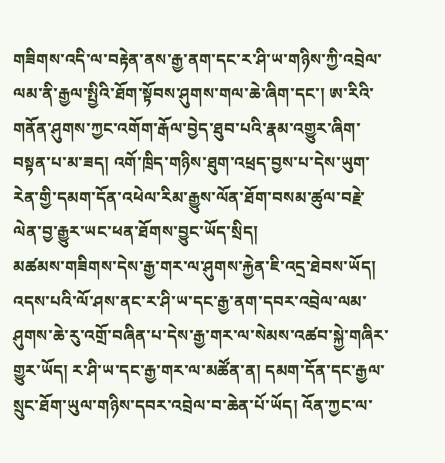གཟིགས་འདི་ལ་བརྟེན་ནས་རྒྱ་ནག་དང་ར་ཤི་ཡ་གཉིས་ཀྱི་འབྲེལ་ལམ་ནི་རྒྱལ་སྤྱིའི་ཐོག་སྟོབས་ཤུགས་གལ་ཆེ་ཞིག་དང་། ཨ་རིའི་གནོན་ཤུགས་ཀྱང་འགོག་རྒོལ་བྱེད་ཐུབ་པའི་རྣམ་འགྱུར་ཞིག་བསྟན་པ་མ་ཟད། འགོ་ཁྲིད་གཉིས་ཐུག་འཕྲད་བྱས་པ་དེས་ཡུག་རེན་གྱི་དམག་དོན་འཕེལ་རིམ་རྒྱུས་ལོན་ཐོག་བསམ་ཚུལ་བརྗེ་ལེན་བྱ་རྒྱུར་ཡང་ཕན་ཐོགས་བྱུང་ཡོད་སྲིད།
མཚམས་གཟིགས་དེས་རྒྱ་གར་ལ་ཤུགས་རྐྱེན་ཇི་འདྲ་ཐེབས་ཡོད།
འདས་པའི་ལོ་ཤས་ནང་ར་ཤི་ཡ་དང་རྒྱ་ནག་དབར་འབྲེལ་ལམ་ཤུགས་ཆེ་རུ་འགྲོ་བཞིན་པ་དེས་རྒྱ་གར་ལ་སེམས་འཚབ་སྐྱེ་གཞིར་གྱུར་ཡོད། ར་ཤི་ཡ་དང་རྒྱ་གར་ལ་མཚོན་ན། དམག་དོན་དང་རྒྱལ་སྲུང་ཐོག་ཡུལ་གཉིས་དབར་འབྲེལ་བ་ཆེན་པོ་ཡོད། འོན་ཀྱང་ལ་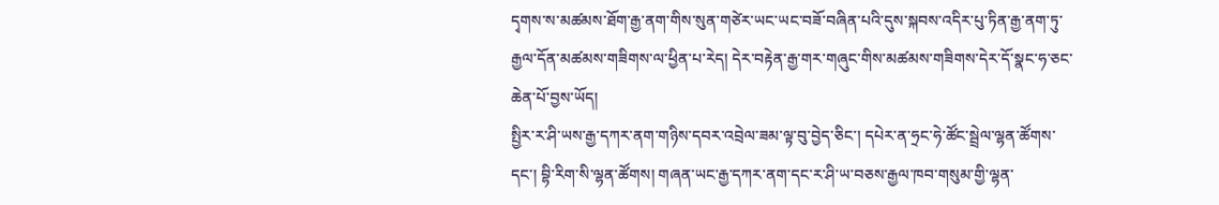དྭགས་ས་མཚམས་ཐོག་རྒྱ་ནག་གིས་སུན་གཙེར་ཡང་ཡང་བཟོ་བཞིན་པའི་དུས་སྐབས་འདིར་པུ་ཏིན་རྒྱ་ནག་ཏུ་རྒྱལ་དོན་མཚམས་གཟིགས་ལ་ཕྱིན་པ་རེད། དེར་བརྟེན་རྒྱ་གར་གཞུང་གིས་མཚམས་གཟིགས་དེར་དོ་སྣང་ཧ་ཅང་ཆེན་པོ་བྱས་ཡོད།
སྤྱིར་ར་ཤི་ཡས་རྒྱ་དཀར་ནག་གཉིས་དབར་འབྲེལ་ཟམ་ལྟ་བུ་བྱེད་ཅིང་། དཔེར་ན་ཧྲང་ཧེ་ཚོང་སྦྲེལ་ལྷན་ཚོགས་དང་། བྷི་རིག་སི་ལྷན་ཚོགས། གཞན་ཡང་རྒྱ་དཀར་ནག་དང་ར་ཤི་ཡ་བཅས་རྒྱལ་ཁབ་གསུམ་གྱི་ལྷན་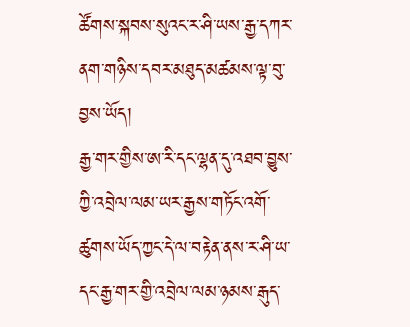ཚོགས་སྐབས་སུའང་ར་ཤི་ཡས་རྒྱ་དཀར་ནག་གཉིས་དབར་མཐུད་མཚམས་ལྟ་བུ་བྱས་ཡོད།
རྒྱ་གར་གྱིས་ཨ་རི་དང་ལྷན་དུ་འཐབ་བྱུས་ཀྱི་འབྲེལ་ལམ་ཡར་རྒྱས་གཏོང་འགོ་ཚུགས་ཡོད་ཀྱང་དེ་ལ་བརྟེན་ནས་ར་ཤི་ཡ་དང་རྒྱ་གར་གྱི་འབྲེལ་ལམ་ཉམས་རྒུད་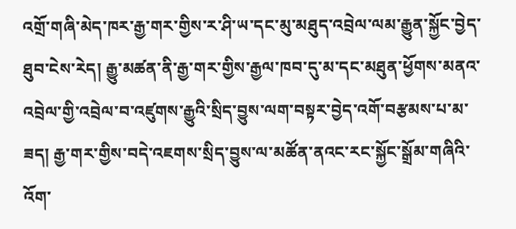འགྲོ་གཞི་མེད་ཁར་རྒྱ་གར་གྱིས་ར་ཤི་ཡ་དང་མུ་མཐུད་འབྲེལ་ལམ་རྒྱུན་སྐྱོང་བྱེད་ཐུབ་ངེས་རེད། རྒྱུ་མཚན་ནི་རྒྱ་གར་གྱིས་རྒྱལ་ཁབ་དུ་མ་དང་མཐུན་ཕྱོགས་མནའ་འབྲེལ་གྱི་འབྲེལ་བ་འཛུགས་རྒྱུའི་སྲིད་བྱུས་ལག་བསྟར་བྱེད་འགོ་བརྩམས་པ་མ་ཟད། རྒྱ་གར་གྱིས་བདེ་འཇགས་སྲིད་བྱུས་ལ་མཚོན་ནའང་རང་སྐྱོང་སྒྲོམ་གཞིའི་འོག་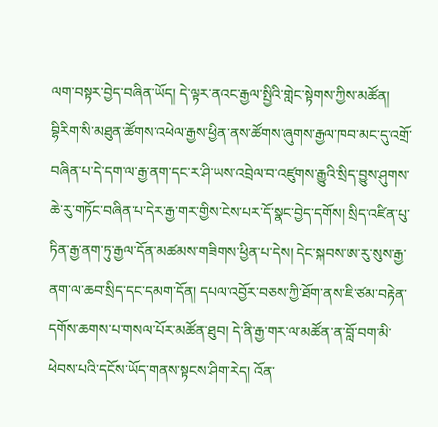ལག་བསྟར་བྱེད་བཞིན་ཡོད། དེ་ལྟར་ནའང་རྒྱལ་སྤྱིའི་གླེང་སྟེགས་ཀྱིས་མཚོན། བྷིརིག་སི་མཐུན་ཚོགས་འཕེལ་རྒྱས་ཕྱིན་ནས་ཚོགས་ཞུགས་རྒྱལ་ཁབ་མང་དུ་འགྲོ་བཞིན་པ་དེ་དག་ལ་རྒྱ་ནག་དང་ར་ཤི་ཡས་འབྲེལ་བ་འཛུགས་རྒྱུའི་སྲིད་བྱུས་ཤུགས་ཆེ་རུ་གཏོང་བཞིན་པ་དེར་རྒྱ་གར་གྱིས་ངེས་པར་དོ་སྣང་བྱེད་དགོས། སྲིད་འཛིན་པུ་ཏིན་རྒྱ་ནག་ཏུ་རྒྱལ་དོན་མཚམས་གཟིགས་ཕྱིན་པ་དེས། དེང་སྐབས་ཨ་རུ་སུས་རྒྱ་ནག་ལ་ཆབ་སྲིད་དང་དམག་དོན། དཔལ་འབྱོར་བཅས་ཀྱི་ཐོག་ནས་ཇི་ཙམ་བརྟེན་དགོས་ཆགས་པ་གསལ་པོར་མཚོན་ཐུབ། དེ་ནི་རྒྱ་གར་ལ་མཚོན་ན་བློ་བག་མི་ཕེབས་པའི་དངོས་ཡོད་གནས་སྟངས་ཤིག་རེད། འོན་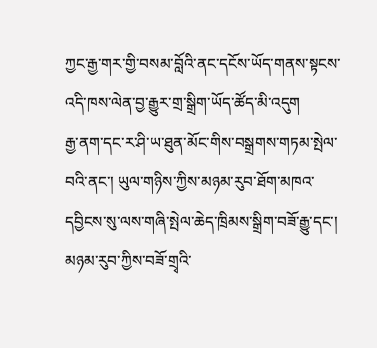ཀྱང་རྒྱ་གར་གྱི་བསམ་བློའི་ནང་དངོས་ཡོད་གནས་སྟངས་འདི་ཁས་ལེན་བྱ་རྒྱུར་གྲ་སྒྲིག་ཡོད་ཚོད་མི་འདུག
རྒྱ་ནག་དང་ར་ཤི་ཡ་ཐུན་མོང་གིས་བསྒྲགས་གཏམ་སྤེལ་བའི་ནང་། ཡུལ་གཉིས་ཀྱིས་མཉམ་རུབ་ཐོག་མཁའ་དབྱིངས་སུ་ལས་གཞི་སྤེལ་ཆེད་ཁྲིམས་སྒྲིག་བཟོ་རྒྱུ་དང་། མཉམ་རུབ་ཀྱིས་བཟོ་གྲྭའི་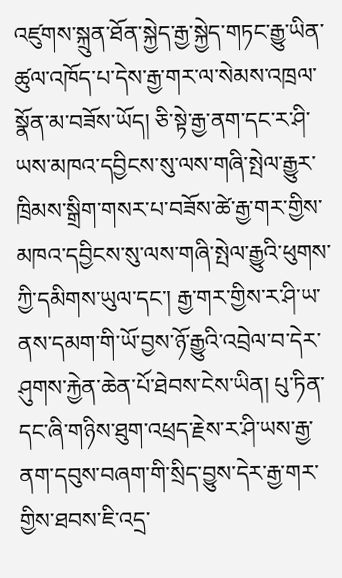འཛུགས་སྐྲུན་ཐོན་སྐྱེད་རྒྱ་སྐྱེད་གཏང་རྒྱུ་ཡིན་ཚུལ་འཁོད་པ་དེས་རྒྱ་གར་ལ་སེམས་འཁྲལ་སྣོན་མ་བཟོས་ཡོད། ཅི་སྟེ་རྒྱ་ནག་དང་ར་ཤི་ཡས་མཁའ་དབྱིངས་སུ་ལས་གཞི་སྤེལ་རྒྱུར་ཁྲིམས་སྒྲིག་གསར་པ་བཟོས་ཚེ་རྒྱ་གར་གྱིས་མཁའ་དབྱིངས་སུ་ལས་གཞི་སྤེལ་རྒྱུའི་ཕུགས་ཀྱི་དམིགས་ཡུལ་དང་། རྒྱ་གར་གྱིས་ར་ཤི་ཡ་ནས་དམག་གི་ཡོ་བྱས་ཉོ་རྒྱུའི་འབྲེལ་བ་དེར་ཤུགས་རྐྱེན་ཆེན་པོ་ཐེབས་ངེས་ཡིན། པུ་ཏིན་དང་ཞི་གཉིས་ཐུག་འཕྲད་རྗེས་ར་ཤི་ཡས་རྒྱ་ནག་དབུས་བཞག་གི་སྲིད་བྱུས་དེར་རྒྱ་གར་གྱིས་ཐབས་ཇི་འདྲ་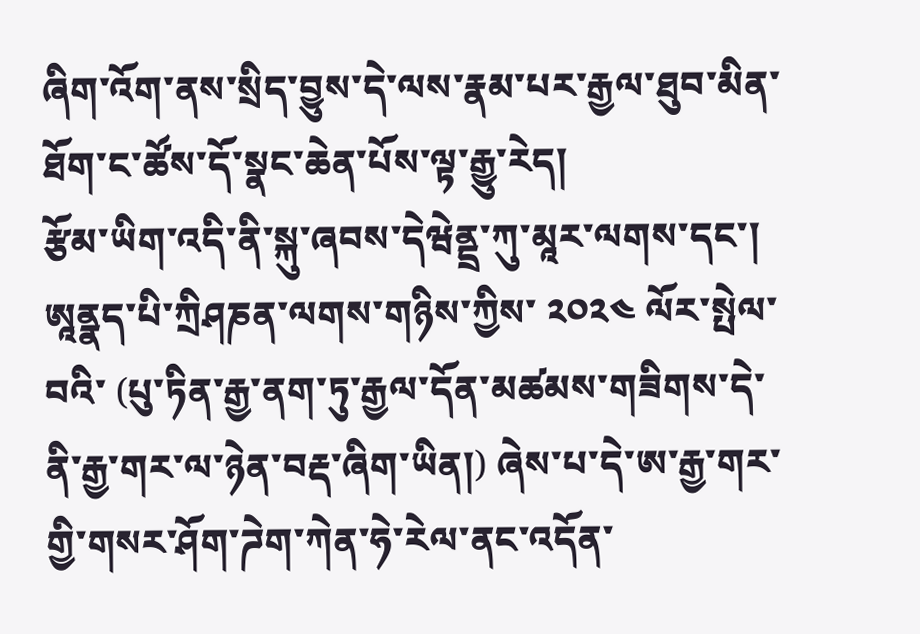ཞིག་འོག་ནས་སྲིད་བྱུས་དེ་ལས་རྣམ་པར་རྒྱལ་ཐུབ་མིན་ཐོག་ང་ཚོས་དོ་སྣང་ཆེན་པོས་ལྟ་རྒྱུ་རེད།
རྩོམ་ཡིག་འདི་ནི་སྐུ་ཞབས་དེཝེནྡྲ་ཀུ་མཱར་ལགས་དང་། ཨཱནྣད་པི་ཀྲིཤཎན་ལགས་གཉིས་ཀྱིས་ ༢༠༢༤ ལོར་སྤེལ་བའི་ (པུ་ཏིན་རྒྱ་ནག་ཏུ་རྒྱལ་དོན་མཚམས་གཟིགས་དེ་ནི་རྒྱ་གར་ལ་ཉེན་བརྡ་ཞིག་ཡིན།) ཞེས་པ་དེ་ཨ་རྒྱ་གར་གྱི་གསར་ཤོག་ཌེག་ཀེན་ཧེ་རེལ་ནང་འདོན་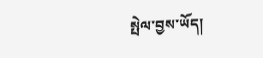སྤེལ་བྱས་ཡོད།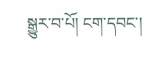སྒྱུར་བ་པོ། ངག་དབང་།